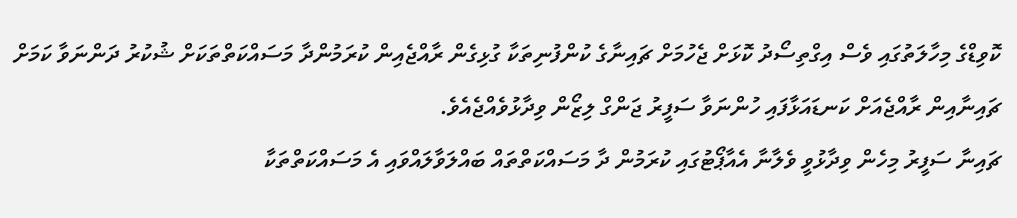ކޮވިޑްގެ މިހާލަތުގައި ވެސް އިގްތިސޯދު ކޮޅަށް ޖެހުމަށް ޗައިނާގެ ކުންފުނިތަކާ ގުޅިގެން ރާއްޖެއިން ކުރަމުންދާ މަސައްކަތްތަކަށް ޝުކުރު ދަންނަވާ ކަމަށް ޗައިނާއިން ރާއްޖެއަށް ކަނޑައަޅާފައި ހުންނަވާ ސަފީރު ޖަންގް ލިޒޯން ވިދާޅުވެއްޖެއެވެ.
ޗައިނާ ސަފީރު މިހެން ވިދާޅުވީ ވެލާނާ އެއާޕޯޓުގައި ކުރަމުން ދާ މަސައްކަތްތައް ބައްލަވާލައްވައި އެ މަސައްކަތްތަކާ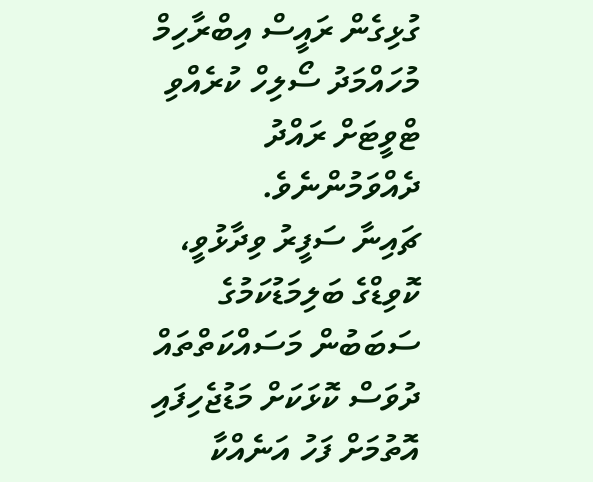ގުޅިގެން ރައީސް އިބްރާހިމް މުހައްމަދު ސޯލިހް ކުރެއްވި ޓްވީޓަށް ރައްދު ދެއްވަމުންނެވެ.
ޗައިނާ ސަފީރު ވިދާޅުވީ، ކޮވިޑްގެ ބަލިމަޑުކަމުގެ ސަބަބުން މަސައްކަތްތައް ދުވަސް ކޮޅަކަށް މަޑުޖެހިފައި އޮތުމަށް ފަހު އަނެއްކާ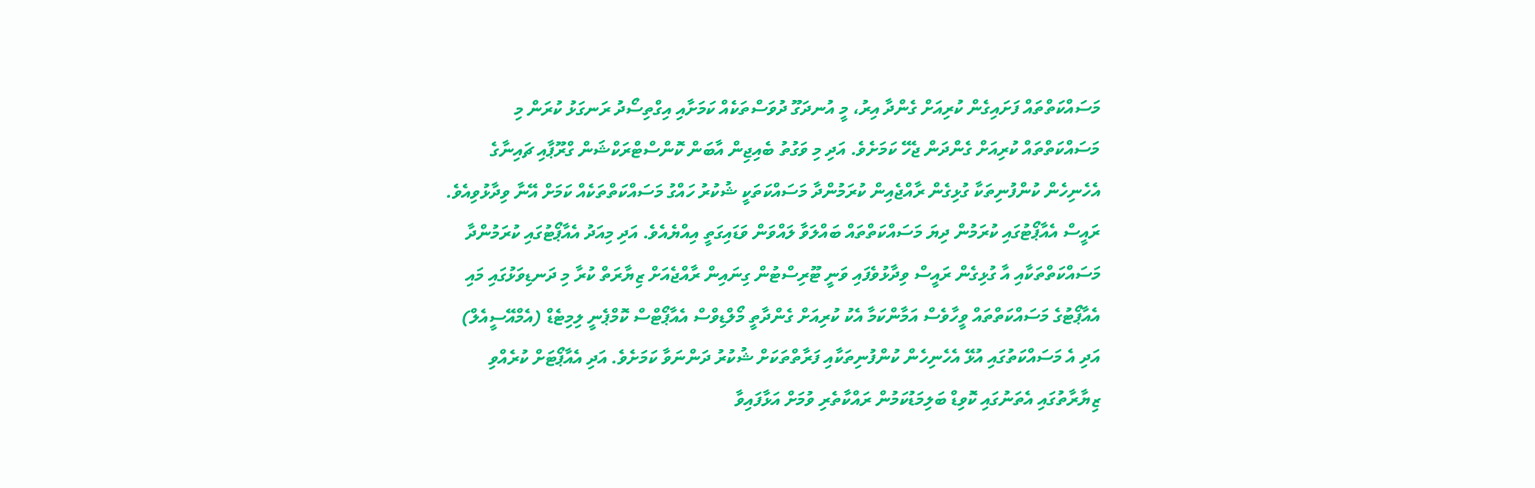މަސައްކަތްތައް ފަށައިގެން ކުރިއަށް ގެންދާ އިރު، މީ އުނދަގޫ ދުވަސްތަކެއް ކަމަށާއި އިގްތިސޯދު ރަނގަޅު ކުރަން މި މަސައްކަތްތައް ކުރިއަށް ގެންދަން ޖެހޭ ކަމަށެވެ. އަދި މި ވަގުތު ބެއިޖިން އާބަން ކޮންސްޓްރަކްޝަން ގްރޫޕާއި ޗައިނާގެ އެހެނިހެން ކުންފުނިތަކާ ގުޅިގެން ރާއްޖެއިން ކުރަމުންދާ މަސައްކަތަކީ ޝުކުރު ހައްގު މަސައްކަތްތަކެއް ކަމަށް އޭނާ ވިދާޅުވިއެވެ.
ރައީސް އެއާޕޯޓުގައި ކުރަމުން ދިޔަ މަސައްކަތްތައް ބައްލަވާ ލައްވަން ވަޑައިގަތީ އިއްޔެއެވެ. އަދި މިއަދު އެއާޕޯޓުގައި ކުރަމުންދާ މަސައްކަތްތަކާއި އާ ގުޅިގެން ރައީސް ވިދާޅުވެފައި ވަނީ ޓޫރިސްޓުން ގިނައިން ރާއްޖެއަށް ޒިޔާރަތް ކުރާ މި ދަނޑިވަޅުގައި މައި އެއާޕޯޓުގެ މަސައްކަތްތައް ވީހާވެސް އަމާންކަމާ އެކު ކުރިއަށް ގެންދާތީ މޯލްޑިވްސް އެއާޕޯޓްސް ކޮމްޕެނީ ލިމިޓެޑް (އެމްއޭސީއެލް) އަދި އެ މަސައްކަތުގައި އުޅޭ އެހެނިހެން ކުންފުނިތަކާއި ފަރާތްތަކަށް ޝުކުރު ދަންނަވާ ކަމަށެވެ. އަދި އެއާޕޯޓަށް ކުރެއްވި ޒިޔާރާތުގައި އެތަނުގައި ކޮވިޑް ބަލިމަޑުކަމުން ރައްކާތެރި ވުމަށް އަޅާފައިވާ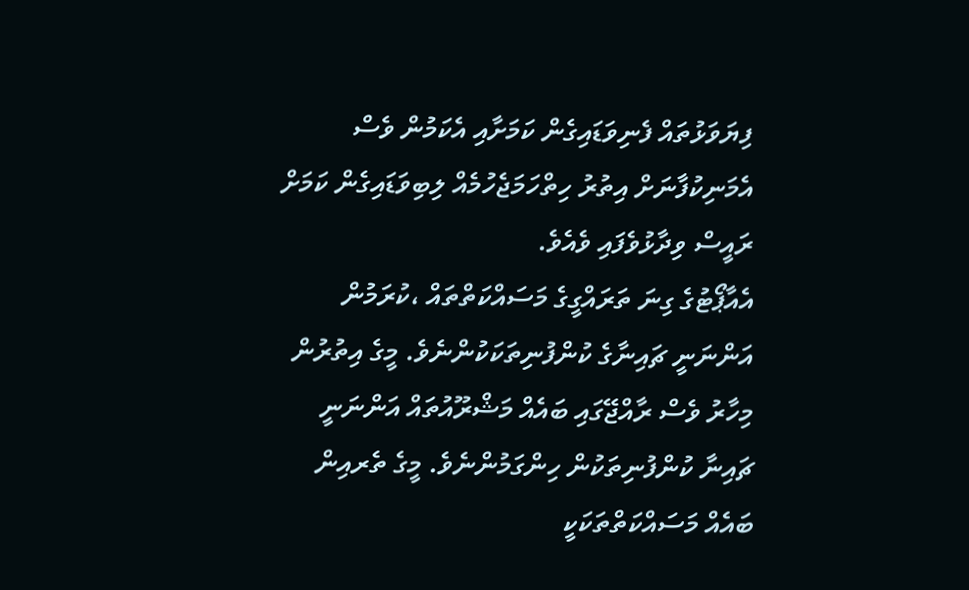ފިޔަވަޅުތައް ފެނިވަޑައިގެން ކަމަށާއި އެކަމުން ވެސް އެމަނިކުފާނަށް އިތުރު ހިތްހަމަޖެހުމެއް ލިބިވަޑައިގެން ކަމަށް ރައީސް ވިދާޅުވެފައި ވެއެވެ.
އެއާޕޯޓުގެ ގިނަ ތަރައްގީގެ މަސައްކަތްތައް ،ކުރަމުން އަންނަނީ ޗައިނާގެ ކުންފުނިތަކަކުންނެވެ. މީގެ އިތުރުން މިހާރު ވެސް ރާއްޖޭގައި ބައެއް މަޝްރޫއުތައް އަންނަނީ ޗައިނާ ކުންފުނިތަކުން ހިންގަމުންނެވެ. މީގެ ތެރއިން ބައެއް މަސައްކަތްތަކަކީ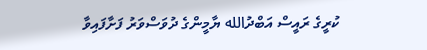ކުރީގެ ރައީސް އަބްދުالله ޔާމީންގެ ދުވަސްވަރު ފަށާފައިވާ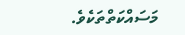މަސައްކަތްތަކެވެ.